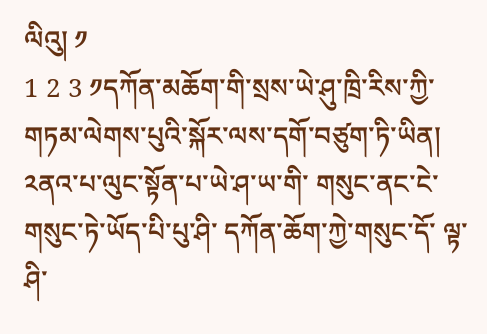ལིའུ། ༡
1 2 3 ༡དཀོན་མཆོག་གི་སྲས་ཡེ་ཤུ་ཁྲི་རིས་ཀྱི་གཏམ་ལེགས་པུའི་སྐོར་ལས་དགོ་བཙུག་ཏི་ཡིན། ༢ནའ་པ་ལུང་སྟོན་པ་ཡེ་ཤ་ཡ་གི་ གསུང་ནང་ངེ་གསུང་ཏེ་ཡོད་པི་པུ་ཤི་ དཀོན་ཆོག་ཀྱེ་གསུང་དོ་ ལྟ་ཤི་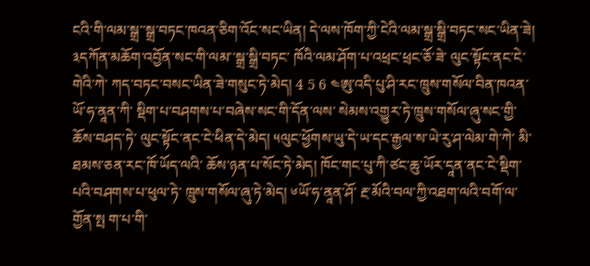ངའི་གི་ལམ་སྒྲ་་སྒྲ་བཏང་ཁའན་ཅིག་འོང་སང་ཡིན། དེ་ལས་ཁོག་ཀྱི་ངེའི་ལམ་སྒྲ་སྒྲི་བཏང་སང་ཡིན་ཟེ། ༣དཀོན་མཆོག་འབྱོན་སང་གི་ལམ་་སྒྲ་སྒྲི་བཏང་ ཁོའི་ལམ་ཤོག་པ་འཕྲང་ཕྲང་ཅོ་ཟེ་ ལུང་སྟོང་ནང་ངེ་གེའི་ཀེ་ ཀད་བཏང་བསང་ཡིན་ཟེ་གསུང་ཏེ་མེད། 4 5 6 ༤ཨུ་འདི་པུ་ཤི་རང་ཁྲུས་གསོལ་བིན་ཁའན་ཡོ་ཧ་ནཱན་ཀི་ སྡིག་པ་བཤགས་པ་བཞེས་སང་གི་དོན་ལས་ སེམས་འགྱུར་ཏེ་ཁྲུས་གསོལ་ཞུ་སང་གྱི་ཆོས་བཤད་ཏེ་ ལུང་སྟོང་ནང་ངེ་ཕིན་དེ་མེད། ༥ལུང་ཕྱོགས་ཡུ་དེ་ཡ་དང་རྒྱལ་ས་ཡེ་རུ་ཤ་ལེམ་གེ་ཀེ་ མི་ཐམས་ཅན་རང་ཁོ་ཡོད་ལའི་ ཆོས་ཉན་པ་སོང་ཏེ་མེད། ཁོང་གང་པུ་ཀི་ཙང་ཆུ་ཡོར་དཱན་ནང་ངེ་སྡིག་པའི་བཤགས་པ་ཕུལ་ཏེ་ ཁྲུས་གསོལ་ཞུ་ཏེ་མེད། ༦ཡོ་ཧ་ནཱན་ཤོ་ རྔ་མོའི་བལ་ཀྱི་འཐག་ལའི་བགོ་ལ་གྱོན་སྤ ག་པ་གི་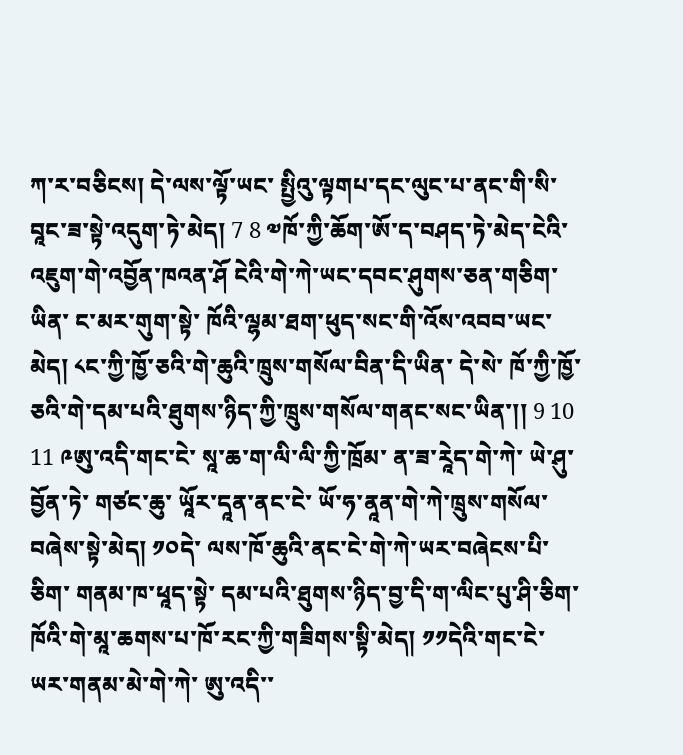ཀ་ར་བཅིངས། དེ་ལས་ལྟོ་ཡང་ སྤྱིའུ་ལྟགཔ་དང་ལུང་པ་ནང་གི་སི་བཱང་ཟ་སྟེ་འདུག་ཏེ་མེད། 7 8 ༧ཁོ་ཀྱི་ཆོག་ཨོ་ད་བཤད་ཏེ་མེད་ངེའི་འཇུག་གེ་འབྱོན་ཁའན་ཤོ ངེའི་གེ་ཀེ་ཡང་དབང་ཤུགས་ཅན་གཅིག་ཡིན་ ང་མར་གུག་སྟེ་ ཁོའི་ལྷམ་ཐག་ཕུད་སང་གི་འོས་འབབ་ཡང་མེད། ༨ང་ཀྱི་ཁྱོ་ཅའི་གེ་ཆུའི་ཁྲུས་གསོལ་བིན་དི་ཡིན་ དེ་སེ་ ཁོ་ཀྱི་ཁྱོ་ཅའི་གེ་དམ་པའི་ཐུགས་ཉིད་ཀྱི་ཁྲུས་གསོལ་གནང་སང་ཡིན་།། 9 10 11 ༩ཨུ་འདི་གང་ངེ་ སཱ་ཆ་ག་ལི་ལི་ཀྱི་ཁྲོམ་ ན་ཟ་རཱེད་གེ་ཀེ་ ཡེ་ཤུ་བྱོན་ཏེ་ གཙང་ཆུ་ ཡཱོར་དཱན་ནང་ངེ་ ཡོ་ཧ་ནཱན་གེ་ཀེ་ཁྲུས་གསོལ་བཞེས་སྟེ་མེད། ༡༠དེ་ ལས་ཁོ་ཆུའི་ནང་ངེ་གེ་ཀེ་ཡར་བཞེངས་པི་ཅིག་ གནམ་ཁ་ཕཱད་སྟེ་ དམ་པའི་ཐུགས་ཉིད་བྱ་དི་ག་ལིང་པུ་ཤི་ཅིག་ ཁོའི་གེ་མཱ་ཆགས་པ་ཁོ་རང་ཀྱི་གཟིགས་སྟི་མེད། ༡༡དེའི་གང་ངེ་ ཡར་གནམ་མེ་གེ་ཀེ་ ཨུ་འདི་་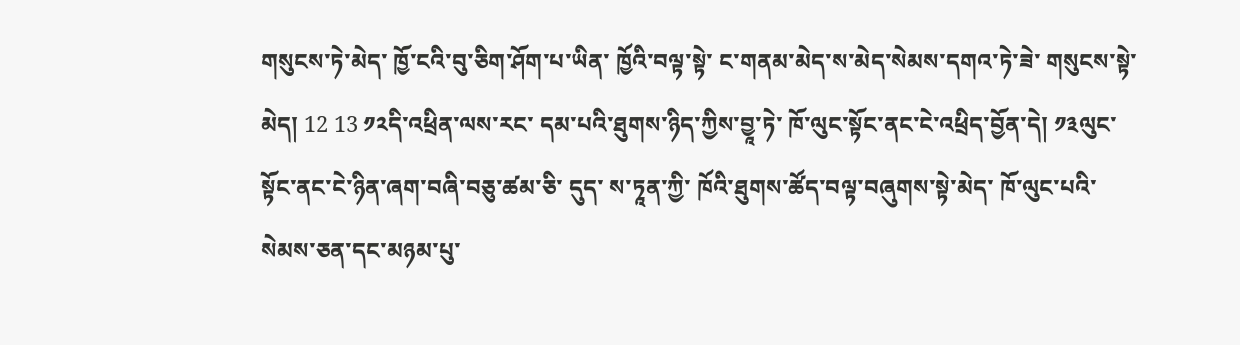གསུངས་ཏེ་མེད་ ཁྱོ་ངའི་བུ་ཅིག་ཤོག་པ་ཡིན་ ཁྱོའི་བལྟ་སྟེ་ ང་གནམ་མེད་ས་མེད་སེམས་དགའ་ཏེ་ཟེ་ གསུངས་སྟེ་མེད། 12 13 ༡༢དི་འཕྲིན་ལས་རང་ དམ་པའི་ཐུགས་ཉིད་ཀྱིས་བྱཱ་ཏེ་ ཁོ་ལུང་སྟོང་ནང་ངེ་འཕྲིད་བྱོན་དེ། ༡༣ལུང་སྟོང་ནང་ངེ་ཉིན་ཞག་བཞི་བཅུ་ཚམ་ཅི་ དུད་ ས་ཏཱན་ཀྱི་ ཁོའི་ཐུགས་ཚོད་བལྟ་བཞུགས་སྟེ་མེད་ ཁོ་ལུང་པའི་སེམས་ཅན་དང་མཉམ་པུ་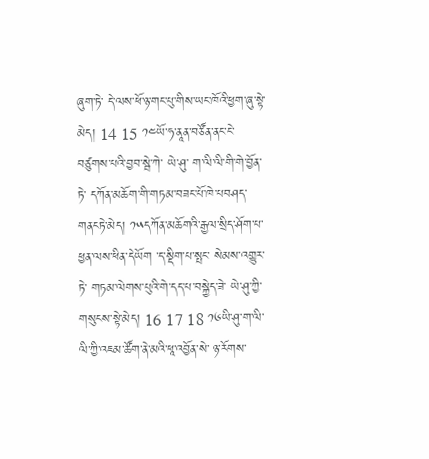ཞུག་ཏེ་ དེ་ལས་ཕོ་ཉ་གང་པུ་གིས་ཡང་ཁོའི་ཕྱག་ཞུ་སྟེ་མེད། 14 15 ༡༤ཡོ་ཧ་ནཱན་བཙོན་ནང་ངེ་བཙུགས་པའི་བྱབ་སྦེ་ཀེ་ ཡེ་ཤུ་ ག་ལི་ལི་གི་གེ་བྱོན་ཏེ་ དཀོན་མཆོག་གི་གཏམ་བཟང་པོ་ཁེ་པབཤད་གནངཏེ་མེད། ༡༥དཀོན་མཆོགའི་རྒྱལ་སྲིད་ཤོག་པ་ཕྱན་ལས་ཕིན་དེཡོག ་ད་སྡིག་པ་སྤང་ སེམས་འགྱུར་ཏེ་ གཏམ་ལེགས་པུའི་གེ་དད་པ་བསྐྱེད་ཟེ་ ཡེ་ཤུ་ཀྱི་གསུངས་སྟེ་མེད། 16 17 18 ༡༦ཡི་ཤུ་ག་ལི་ལི་ཀྱི་འཇམ་ཚོག་ནེ་མའི་ཕཱ་འབྱོན་སེ་ ཉ་རོགས་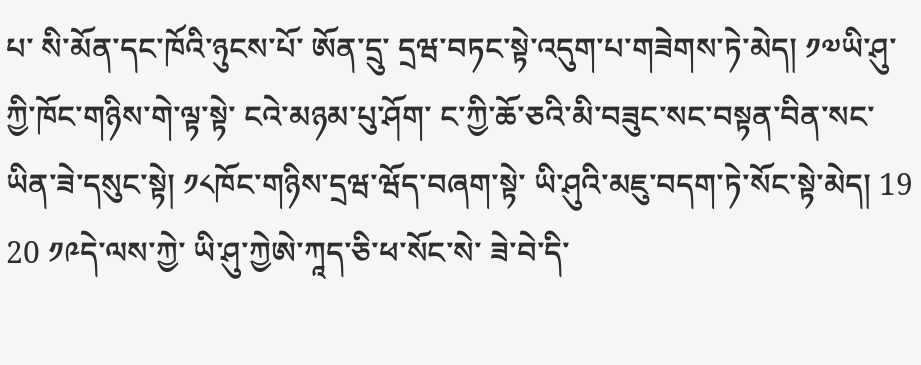པ་ སི་མོན་དང་ཁོའི་ཉུངས་པོ་ ཨོན་དྲུ་ དྲཝ་བཏང་སྟེ་འདུག་པ་གཟེགས་ཏེ་མེད། ༡༧ཡི་ཤུ་ཀྱི་ཁོང་གཉིས་གེ་ལྟ་སྟེ་ ངའེ་མཉམ་པུ་ཤོག་ ང་ཀྱི་ཆོ་ཅའི་མི་བཟུང་སང་བསྟན་བིན་སང་ཡིན་ཟེ་དསུང་སྟེ། ༡༨ཁོང་གཉིས་དྲཝ་ཝོད་བཞག་སྟེ་ ཡི་ཤུའི་མཇུ་བདག་ཏེ་སོང་སྟེ་མེད། 19 20 ༡༩དེ་ལས་ཀྱེ་ ཡི་ཤུ་ཀྱེཨེ་ཀཱད་ཅི་ཕ་སོང་སེ་ ཟེ་བེ་དི་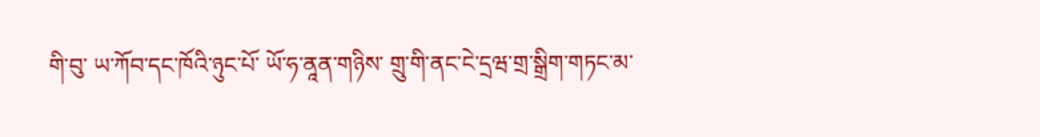གི་བུ་ ཡ་ཀོབ་དང་ཁོའི་ཉུང་པོ་ ཡོ་ཧ་ནཱན་གཉིས་ གྲུ་གི་ནང་ངེ་དྲཝ་གྲ་སྒྲིག་གཏང་མ་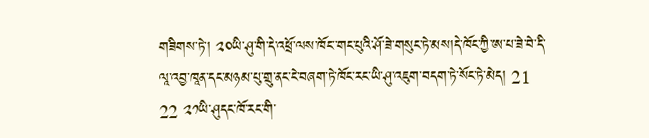གཟིགས་ཏེ་། ༢༠ཡི་ཤུ་གི་དེ་འཕྲོ་ལས་ཁོང་་གང་པུའི་ཤོ་ཟེ་གསུང་ཏེ་མས།དེ་ཁོང་ཀྱི་ཨ་པ་ཟེ་བེ་དི་ལཱ་འབྱ་ཁཱན་དང་མཉམ་པུ་གྲུ་ནང་ངེ་བཞག་ཏེ་ཁོང་རང་ཡི་ཤུ་འཇུག་བདག་ཏེ་སོང་ཏེ་མེད། 21 22 ༢༡ཡི་ཤུདང་ཁོ་རང་གི་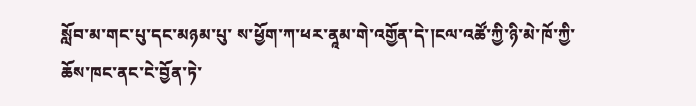སློབ་མ་གང་པུ་དང་མཉམ་པུ་ ས་ཕྱོག་ཀ་ཕར་ནཱམ་གེ་འགྱོན་དེ་།ངལ་འཚོ་ཀྱི་ཉི་མེ་ཁོ་ཀྱི་ཆོས་ཁང་ནང་ངེ་བྱོན་ཏེ་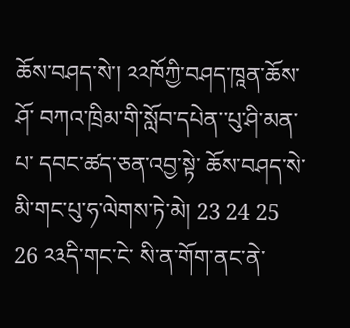ཆོས་བཤད་སེ་། ༢༢ཁོཀྱི་བཤད་ཁཱན་ཆོས་ཤོ་ བཀའ་ཁྲིམ་གི་སློབ་དཔེན་་པུ་ཤི་མན་པ་ དབང་ཚད་ཅན་འབྱ་སྟེ་ ཆོས་བཤད་སེ་ མི་གང་པུ་ཧ་ལེགས་ཏེ་མེ། 23 24 25 26 ༢༣དི་གང་ངེ་ སི་ན་གོག་ནང་ནེ་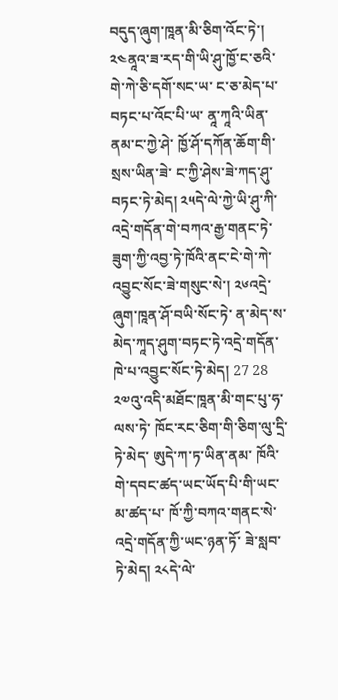བདུད་ཞུག་ཁཱན་མི་ཅིག་འོང་ཏེ་། ༢༤ནཱའ་ཟ་རད་གི་ཡི་ཤུ་ཁྱོ་ང་ཅའི་གེ་ཀེ་ཅི་དགོ་སང་ཡ་ ང་ཅ་མེད་པ་བཏང་པ་འོང་པི་ཡ་ ནཱ་ཀཱའི་ཡིན་ནམ་ང་ཀྱེ་ཤེ་ ཁྱོ་ཤོ་དཀོན་ཆོག་གི་སྲས་ཡིན་ཟེ་ ང་ཀྱི་ཤེས་ཟེ་ཀད་ཤུ་བཏང་ཏེ་མེད། ༢༥དེ་ལེ་ཀྱེ་ཡི་ཤུ་ཀི་འདྲེ་གདོན་གེ་བཀའ་རྒྱ་གནང་ཏེ་ ཟུག་ཀྱི་འབྱ་ཏེ་ཁོའི་ནང་ངེ་གེ་ཀེ་འབྱུང་སོང་ཟེ་གསུང་སེ་། ༢༦འདྲེ་ཞུག་ཁཱན་ཤོ་བཡི་སོང་ཏེ་ ན་མེད་ས་མེད་ཀཱད་ཤུག་བཏང་ཏེ་འདྲེ་གདོན་ཁེ་པ་འབྱུང་སོང་ཏེ་མེད། 27 28 ༢༧འུ་འདི་མཐོང་ཁཱན་མི་གང་པུ་ཧ་ལས་ཏེ་ ཁོང་རང་ཅིག་གི་ཅིག་ལུ་དྲི་ཏེ་མེད་ ཨུདེ་ཀ་ཏ་ཡིན་ནམ་ ཁོའི་གེ་དབང་ཚད་ཡང་ཡོད་པི་གི་ཡང་མ་ཚད་པ་ ཁོ་ཀྱི་བཀའ་གནང་སེ་ འདྲེ་གདོན་ཀྱི་ཡང་ཉན་ཏོ་ ཟེ་སླབ་ཏེ་མེད། ༢༨དེ་ལེ་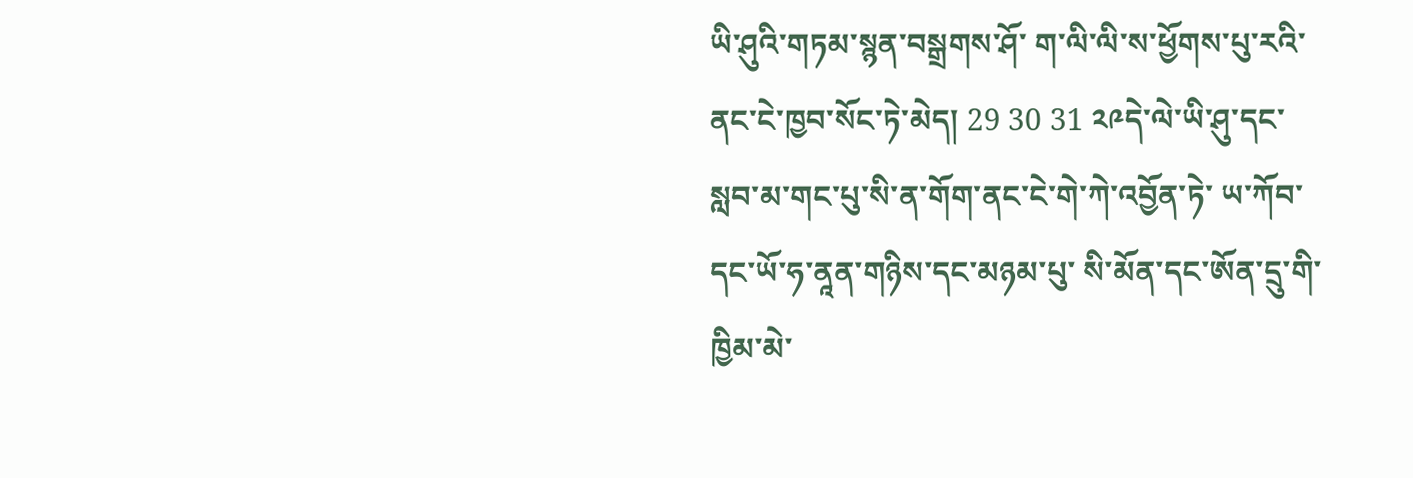ཡི་ཤུའི་གཏམ་སྙན་བསྒྲགས་ཤོ་ ག་ལི་ལི་ས་ཕྱོགས་པུ་རའི་ནང་ངེ་ཁྱབ་སོང་ཏེ་མེད། 29 30 31 ༢༩དེ་ལེ་ཡི་ཤུ་དང་སླབ་མ་གང་པུ་སི་ན་གོག་ནང་ངེ་གེ་ཀེ་འབྱོན་ཏེ་ ཡ་ཀོབ་དང་ཡོ་ཧ་ནཱན་གཉིས་དང་མཉམ་པུ་ སི་མོན་དང་ཨོན་དྲུ་གི་ཁྱིམ་མེ་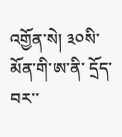འགྱོན་སེ། ༣༠སི་མོན་གི་ཨ་ནི་ དྲོད་བར་་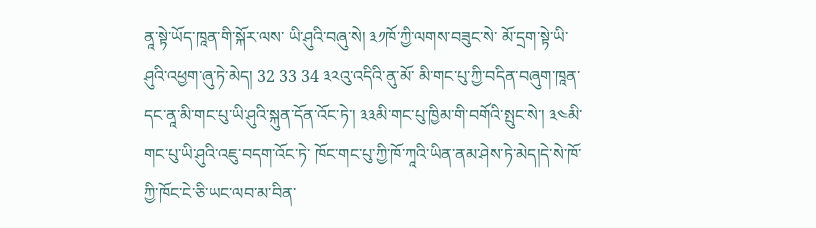ནཱ་སྟེ་ཡོད་ཁཱན་གི་སྐོར་ལས་ ཡི་ཤུའི་བཞུ་སེ། ༣༡ཁོ་ཀྱི་ལགས་བཟུང་སེ་ མོ་དྲག་སྟེ་ཡི་ཤུའི་འཕྱག་ཞུ་ཏེ་མེད། 32 33 34 ༣༢འུ་འདིའི་ནུ་མོ་ མི་གང་པུ་ཀྱི་བདིན་བཞུག་ཁཱན་དང་ནཱ་མི་གང་པུ་ཡི་ཤུའི་སྐུན་དོན་འོང་ཏེ་། ༣༣མི་གང་པུ་ཁྱིམ་གི་བགོའི་སྤུང་སེ་། ༣༤མི་གང་པུ་ཡི་ཤུའི་འཇུ་བདག་འོང་ཏེ་ ཁོང་གང་པུ་ཀྱི་ཁོ་ཀཱའི་ཡིན་ནམ་ཤེས་ཏེ་མེད།དེ་སེ་ཁོ་ཀྱི་ཁོང་ངེ་ཅི་ཡང་ལབ་མ་བིན་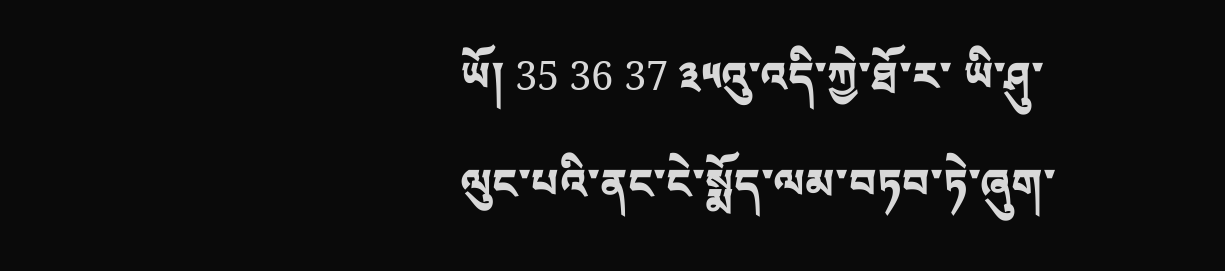ཡོ། 35 36 37 ༣༥འུ་འདི་ཀྱེ་ཐོ་ར་ ཡི་ཤུ་ལུང་པའི་ནང་ངེ་སྨོད་ལམ་བཏབ་ཏེ་ཞུག་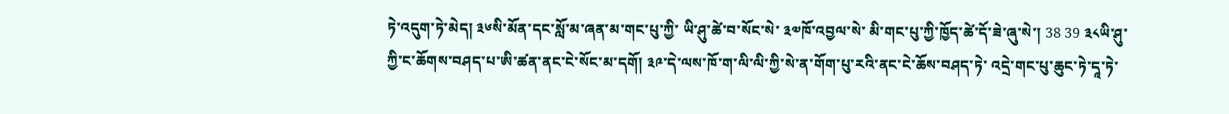ཏེ་འདུག་ཏེ་མེད། ༣༦སི་མོན་དང་སློ་མ་ཞན་མ་གང་པུ་ཀྱི་ ཡི་ཤུ་ཚེ་བ་སོང་སེ་ ༣༧ཁོ་འབྱལ་སེ་ མི་གང་པུ་ཀྱི་ཁྱོད་ཚེ་དོ་ཟེ་ཞུ་སེ་། 38 39 ༣༨ཡི་ཤུ་ཀྱི་ང་ཆོགས་བཤད་པ་ཨི་ཚན་ནང་ངེ་སོང་མ་དགོ། ༣༩་དེ་ལས་ཁོ་ག་ལི་ལི་ཀྱི་སེ་ན་གོག་པུ་རའི་ནང་ངེ་ཆོས་བཤད་ཏེ་ འདྲེ་གང་པུ་ཆུང་ཏེ་དཱ་ཏེ་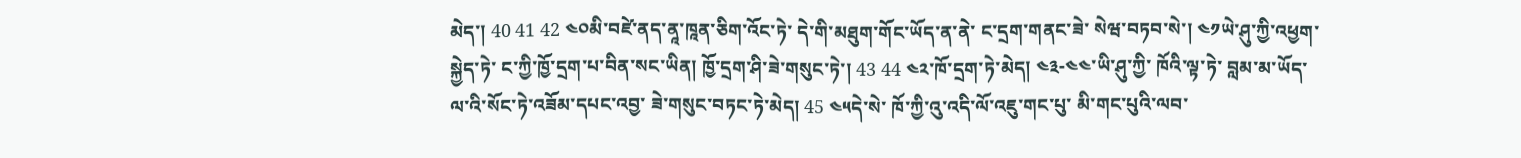མེད་། 40 41 42 ༤༠མི་བཛེ་ནད་ནཱ་ཁཱན་ཅིག་འོང་ཏེ་ དེ་གི་མཐུག་གོང་ཡོད་ན་ནེ་ ང་དྲག་གནང་ཟེ་ སེཝ་བཏབ་སེ་། ༤༡ཡེ་ཤུ་ཀྱི་འཕྱག་སྐྱེད་ཏེ་ ང་ཀྱི་ཁྱོ་དྲག་པ་བིན་སང་ཡིན། ཁྱོ་དྲག་ཤི་ཟེ་གསུང་ཏེ་། 43 44 ༤༢་ཁོ་དྲག་ཏེ་མེད། ༤༣-༤༤་ཡི་ཤུ་ཀྱི་ ཁོའི་ལྟ་ཏེ་ བླམ་མ་ཡོད་ལ་འི་སོང་ཏེ་འཟོམ་དཔང་འབྱ་ ཟེ་གསུང་བཏང་ཏེ་མེད། 45 ༤༥དེ་སེ་ ཁོ་ཀྱི་འུ་འདི་ལོ་འཇུ་གང་པུ་ མི་གང་པུའི་ལབ་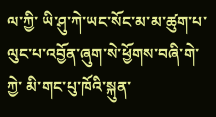ལ་ཀྱི་ ཡི་ཤུ་ཀེ་ཡང་སོང་མ་མ་ཚུག་པ་ ལུང་པ་འབྱོན་ཞུག་སེ་ཕྱོགས་བཞི་གེ་ཀྱེ་ མི་གང་པུ་ཁོའི་སྐུན་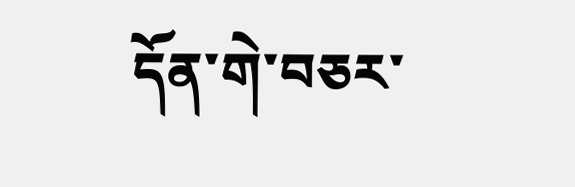དོན་གེ་བཅར་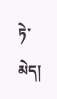ཏེ་མེད།